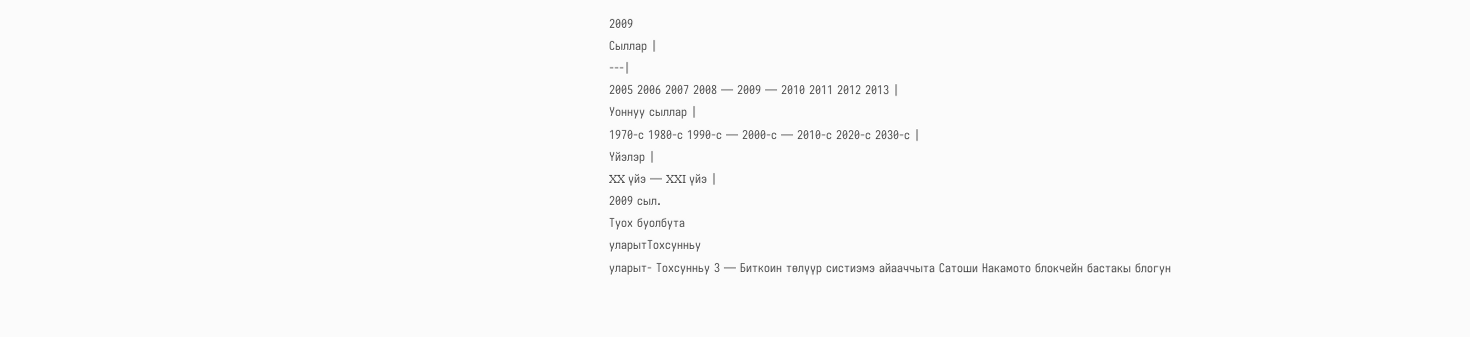2009
Сыллар |
---|
2005 2006 2007 2008 — 2009 — 2010 2011 2012 2013 |
Уоннуу сыллар |
1970-с 1980-с 1990-с — 2000-с — 2010-с 2020-с 2030-с |
Үйэлэр |
XX үйэ — XXI үйэ |
2009 сыл.
Туох буолбута
уларытТохсунньу
уларыт- Тохсунньу 3 — Биткоин төлүүр систиэмэ айааччыта Сатоши Накамото блокчейн бастакы блогун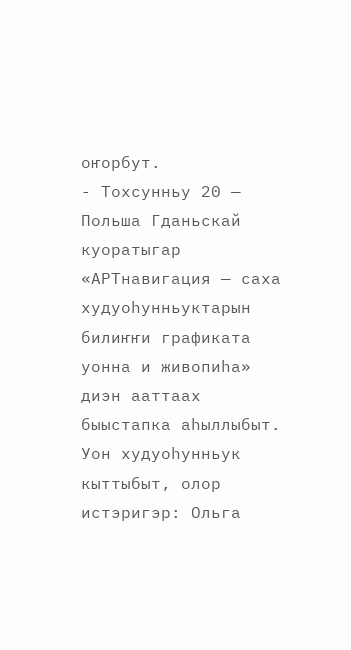оҥорбут.
- Тохсунньу 20 — Польша Гданьскай куоратыгар «АРТнавигация — саха худуоһунньуктарын билиҥҥи графиката уонна и живопиһа» диэн ааттаах быыстапка аһыллыбыт. Уон худуоһунньук кыттыбыт, олор истэригэр: Ольга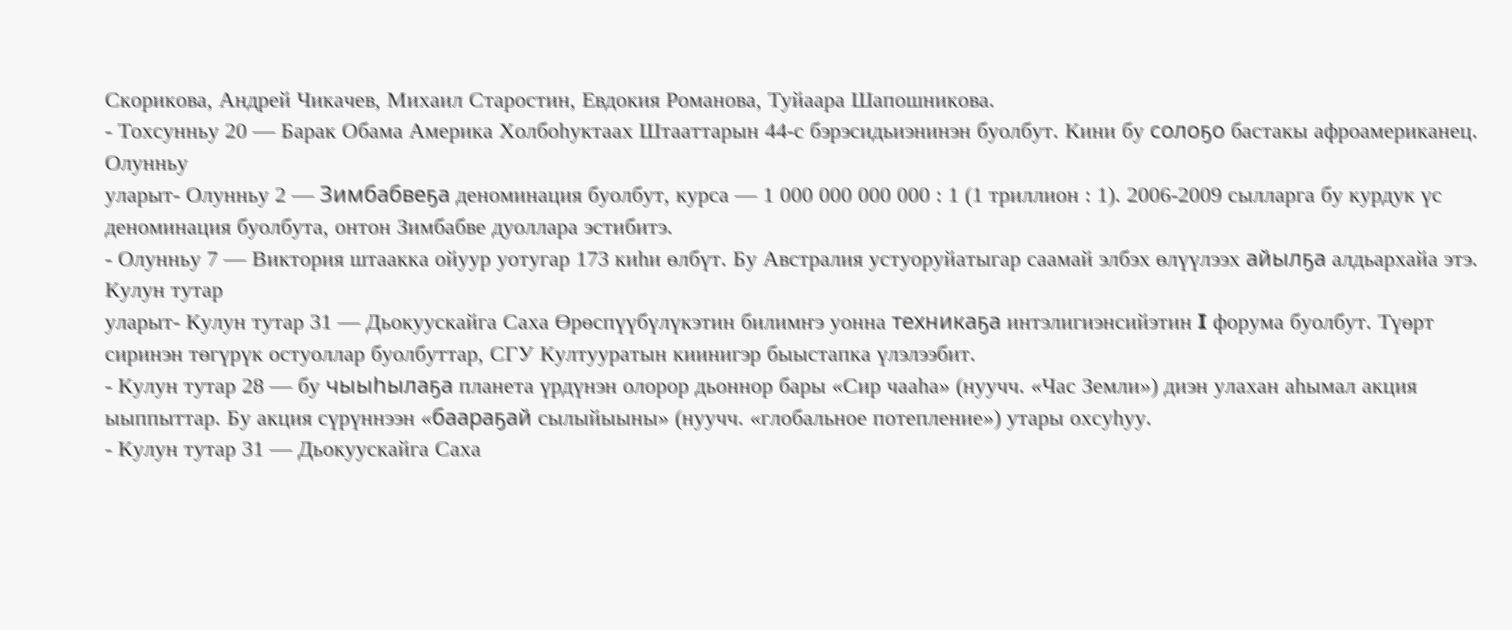Скорикова, Андрей Чикачев, Михаил Старостин, Евдокия Романова, Туйаара Шапошникова.
- Тохсунньу 20 — Барак Обама Америка Холбоһуктаах Штааттарын 44-с бэрэсидьиэнинэн буолбут. Кини бу солоҕо бастакы афроамериканец.
Олунньу
уларыт- Олунньу 2 — Зимбабвеҕа деноминация буолбут, курса — 1 000 000 000 000 : 1 (1 триллион : 1). 2006-2009 сылларга бу курдук үс деноминация буолбута, онтон Зимбабве дуоллара эстибитэ.
- Олунньу 7 — Виктория штаакка ойуур уотугар 173 киһи өлбүт. Бу Австралия устуоруйатыгар саамай элбэх өлүүлээх айылҕа алдьархайа этэ.
Кулун тутар
уларыт- Кулун тутар 31 — Дьокуускайга Саха Өрөспүүбүлүкэтин билимҥэ уонна техникаҕа интэлигиэнсийэтин I форума буолбут. Түөрт сиринэн төгүрүк остуоллар буолбуттар, СГУ Култууратын киинигэр быыстапка үлэлээбит.
- Кулун тутар 28 — бу чыыһылаҕа планета үрдүнэн олорор дьоннор бары «Сир чааһа» (нуучч. «Час Земли») диэн улахан аһымал акция ыыппыттар. Бу акция сүрүннээн «баараҕай сылыйыыны» (нуучч. «глобальное потепление») утары охсуһуу.
- Кулун тутар 31 — Дьокуускайга Саха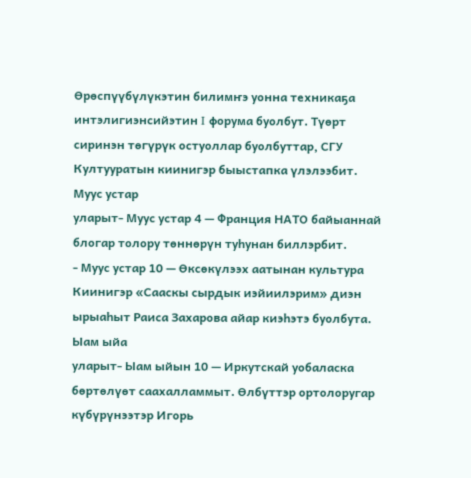Өрөспүүбүлүкэтин билимҥэ уонна техникаҕа интэлигиэнсийэтин I форума буолбут. Түөрт сиринэн төгүрүк остуоллар буолбуттар, СГУ Култууратын киинигэр быыстапка үлэлээбит.
Муус устар
уларыт- Муус устар 4 — Франция НАТО байыаннай блогар толору төннөрүн туһунан биллэрбит.
- Муус устар 10 — Өксөкүлээх аатынан культура Киинигэр «Сааскы сырдык иэйиилэрим» диэн ырыаһыт Раиса Захарова айар киэһэтэ буолбута.
Ыам ыйа
уларыт- Ыам ыйын 10 — Иркутскай уобаласка бөртөлүөт саахалламмыт. Өлбүттэр ортолоругар күбүрүнээтэр Игорь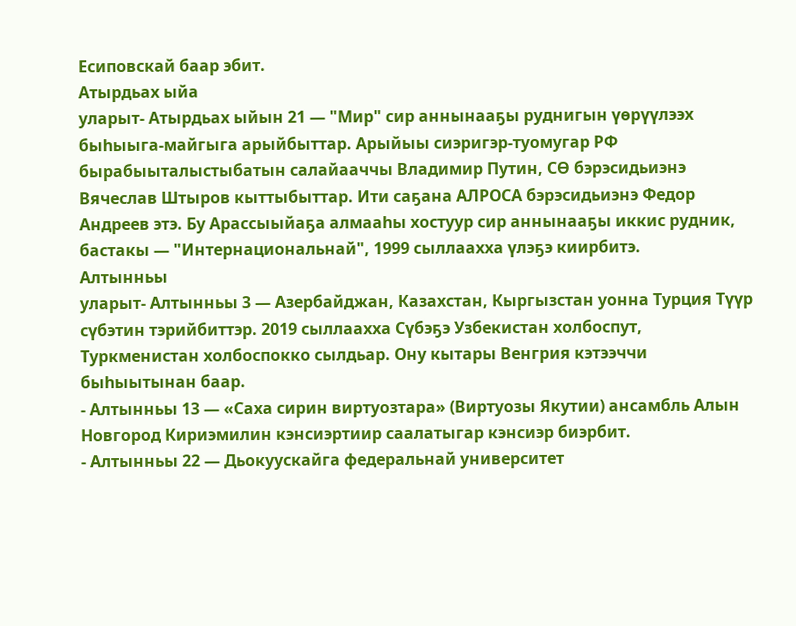Есиповскай баар эбит.
Атырдьах ыйа
уларыт- Атырдьах ыйын 21 — "Мир" сир аннынааҕы руднигын үөрүүлээх быһыыга-майгыга арыйбыттар. Арыйыы сиэригэр-туомугар РФ бырабыыталыстыбатын салайааччы Владимир Путин, СӨ бэрэсидьиэнэ Вячеслав Штыров кыттыбыттар. Ити саҕана АЛРОСА бэрэсидьиэнэ Федор Андреев этэ. Бу Арассыыйаҕа алмааһы хостуур сир аннынааҕы иккис рудник, бастакы — "Интернациональнай", 1999 сыллаахха үлэҕэ киирбитэ.
Алтынньы
уларыт- Алтынньы 3 — Азербайджан, Казахстан, Кыргызстан уонна Турция Түүр сүбэтин тэрийбиттэр. 2019 сыллаахха Сүбэҕэ Узбекистан холбоспут, Туркменистан холбоспокко сылдьар. Ону кытары Венгрия кэтээччи быһыытынан баар.
- Алтынньы 13 — «Саха сирин виртуозтара» (Виртуозы Якутии) ансамбль Алын Новгород Кириэмилин кэнсиэртиир саалатыгар кэнсиэр биэрбит.
- Алтынньы 22 — Дьокуускайга федеральнай университет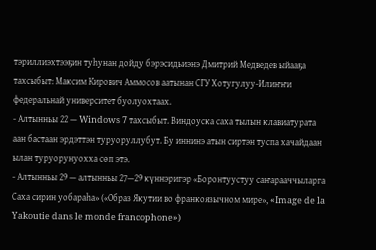тэриллиэхтээҕин туһунан дойду бэрэсидьиэнэ Дмитрий Медведев ыйааҕа тахсыбыт: Максим Кирович Аммосов аатынан СГУ Хотугулуу-Илиҥҥи федеральнай университет буолуохтаах.
- Алтынньы 22 — Windows 7 тахсыбыт. Виндоуска саха тылын клавиатурата аан бастаан эрдэттэн туруоруллубут. Бу иннинэ атын сиртэн туспа хачайдаан ылан туруорунуохха сөп этэ.
- Алтынньы 29 — алтынньы 27—29 күннэригэр «Боронтуустуу саҥарааччыларга Саха сирин уобараһа» («Образ Якутии во франкоязычном мире», «Image de la Yakoutie dans le monde francophone»)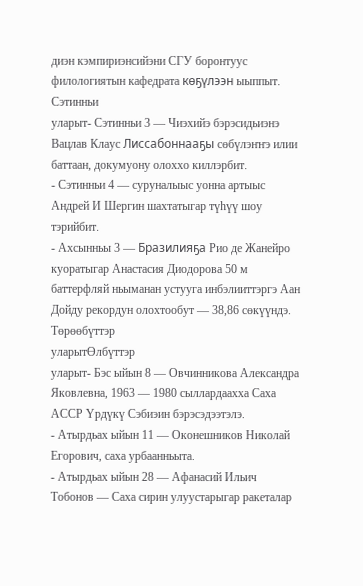диэн кэмпириэнсийэни СГУ боронтуус филологиятын кафедрата көҕүлээн ыыппыт.
Сэтинньи
уларыт- Сэтинньи 3 — Чиэхийэ бэрэсидьиэнэ Вацлав Клаус Лиссабоннааҕы сөбүлэҥҥэ илии баттаан, докумуону олоххо киллэрбит.
- Сэтинньи 4 — суруналыыс уонна артыыс Андрей И Шергин шахтатыгар түһүү шоу тэрийбит.
- Ахсынньы 3 — Бразилияҕа Рио де Жанейро куоратыгар Анастасия Диодорова 50 м баттерфляй ньыманан устууга инбэлииттэргэ Аан Дойду рекордун олохтообут — 38,86 сөкүүндэ.
Төрөөбүттэр
уларытӨлбүттэр
уларыт- Бэс ыйын 8 — Овчинникова Александра Яковлевна, 1963 — 1980 сыллардаахха Саха АССР Үрдүкү Сэбиэин бэрэсэдээтэлэ.
- Атырдьах ыйын 11 — Оконешников Николай Егорович, саха урбаанньыта.
- Атырдьах ыйын 28 — Афанасий Ильич Тобонов — Саха сирин улуустарыгар ракеталар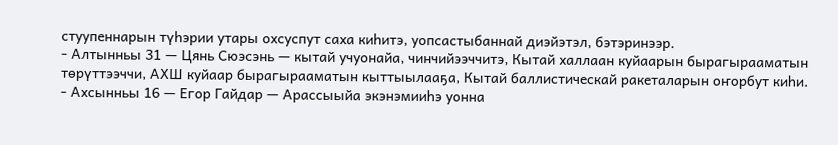стуупеннарын түһэрии утары охсуспут саха киһитэ, уопсастыбаннай диэйэтэл, бэтэринээр.
- Алтынньы 31 — Цянь Сюэсэнь — кытай учуонайа, чинчийээччитэ, Кытай халлаан куйаарын бырагырааматын төрүттээччи, АХШ куйаар бырагырааматын кыттыылааҕа, Кытай баллистическай ракеталарын оҥорбут киһи.
- Ахсынньы 16 — Егор Гайдар — Арассыыйа экэнэмииһэ уонна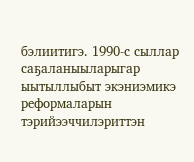бэлиитигэ. 1990-с сыллар саҕаланыыларыгар ыытыллыбыт экэниэмикэ реформаларын тэрийээччилэриттэн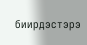биирдэстэрэ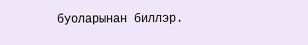буоларынан биллэр.